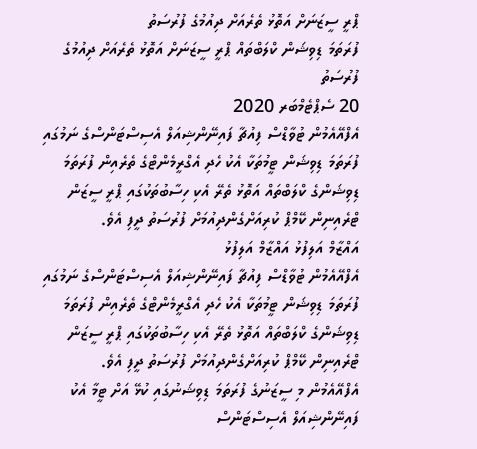ޕްރީ ސީޒަނަށް އަތޮޅު ތެރެއަށް ދިއުމުގެ ފުރުސަތު
ފުރަތަމަ ޑިވިޝަން ކްލަބްތައް ޕްރީ ސީޒަނަށް އަތޮޅު ތެރެއަށް ދިއުމުގެ ފުރުސަތު
20 ސެޕްޓެމްބަރ 2020
އެފްއޭއެމުން ޓުވާޑްސް ފިއުޗާ ފައިނޭންޝިއަލް އެސިސްޓަންސްގެ ނަމުގައި ފުރަތަމަ ޑިވިޝަން ޓީމުތަކާ އެކު ހެދި އެގްރީމެންޓްގެ ތެރެއިން ފުރަތަމަ ޑިވިޝަންގެ ކްލަބްތައް އަތޮޅު ތެރޭ އެކި ހިސާބުތަކުގައި ޕްރީ ސީޒަން ޓްރެއިނިން ކޭމްޕް ކުރިއަށްގެންދިއުމަށް ފުރުސަތު ދީފި އެވެ.
އައްޒާމް އަލިފުޅު އައްޒާމް އަލިފުޅު
އެފްއޭއެމުން ޓުވާޑްސް ފިއުޗާ ފައިނޭންޝިއަލް އެސިސްޓަންސްގެ ނަމުގައި ފުރަތަމަ ޑިވިޝަން ޓީމުތަކާ އެކު ހެދި އެގްރީމެންޓްގެ ތެރެއިން ފުރަތަމަ ޑިވިޝަންގެ ކްލަބްތައް އަތޮޅު ތެރޭ އެކި ހިސާބުތަކުގައި ޕްރީ ސީޒަން ޓްރެއިނިން ކޭމްޕް ކުރިއަށްގެންދިއުމަށް ފުރުސަތު ދީފި އެވެ.
އެފްއޭއެމުން މި ސީޒަނުގެ ފުރަތަމަ ޑިވިޝަނުގައި ކުޅޭ އަށް ޓީމާ އެކު ފައިނޭންޝިއަލް އެސިސްޓަންސް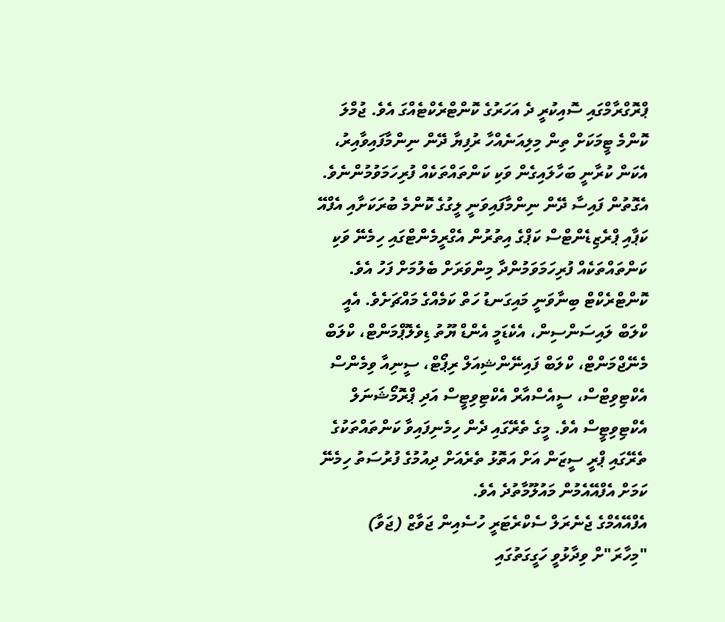ޕްރޮގްރާމްގައި ސޮއިކުރީ ދެ އަހަރުގެ ކޮންޓްރެކްޓެއްގަ އެވެ. ޖުމްލަ ކޮންމެ ޓީމަކަށް ތިން މިލިއަނެއްހާ ރުފިޔާ ދޭން ނިންމާފައިވާއިރު، އެކަން ކުރާނީ ބަހާލައިގެން ވަކި ކަންތައްތަކެއް ފުރިހަމަވުމުންނެވެ. އެގޮތުން ފައިސާ ދޭން ނިންމާފައިވަނީ ލީގުގެ ކޮންމެ ބުރަކަށާއި އެފްއޭ ކަޕާއި ޕްރެޒިޑެންޓްސް ކަޕްގެ އިތުރުން އެގްރީމެންޓްގައި ހިމެނޭ ވަކި ކަންތައްތަކެއް ފުރިހަމަވަމުންދާ މިންވަރަށް ބެލުމަށް ފަހު އެވެ.
ކޮންޓްރެކްޓް ބިނާވަނީ މައިގަނޑު ހަތް ކަމެއްގެ މައްޗަށެވެ. އެއީ ކްލަބް ލައިސަންސިން، އެކެޑަމީ އެންޑް ޔޫތު ޑިވެލޮޕްމަންޓް، ކްލަބް މެނޭޖްމަންޓް، ކްލަބް ފައިނޭންޝިއަލް ރިޕޯޓް، ސީނިއާ ވިމެންސް އެކްޓިވިޓްސް، ސީއެސްއާރް އެކްޓިވިޓީސް އަދި ޕްރޮމޯޝަނަލް އެކްޓިވިޓީސް އެވެ. މީގެ ތެރޭގައި ދެން ހިމެނިފައިވާ ކަންތައްތަކުގެ ތެރޭގައި ޕްރީ ސީޒަން އަށް އަތޮޅު ތެރެއަށް ދިއުމުގެ ފުރުސަތު ހިމެނޭ ކަމަށް އެފްއޭއެމުން މައުލޫމާތުދެ އެވެ.
އެފްއޭއެމްގެ ޖެނެރަލް ސެކްރެޓަރީ ހުސެއިން ޖަވާޒް (ޖަވާ) "މިހާރަ"ށް ވިދާޅުވީ ހަގީގަތުގައި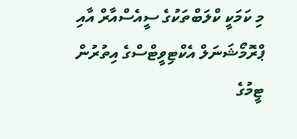މި ކަމަކީ ކްލަބްތަކުގެ ސީއެސްއާރް އާއި ޕްރޮމޯޝަނަލް އެކްޓިވީޓްސްގެ އިތުރުން ޓީމުގެ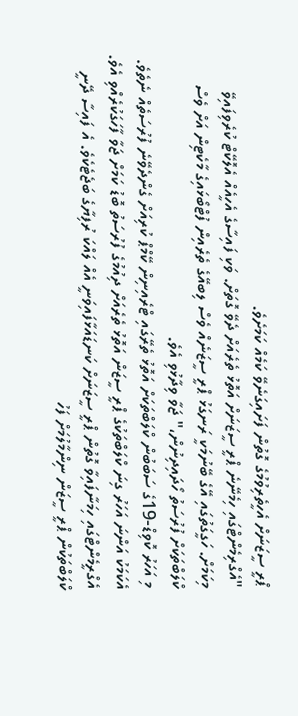ޕްރީ ސީޒަނަށް އެހީތެރިވުމުގެ ގޮތުން ފަށައިގަނެވޭ ކަމެއް ކަމަށެވެ.
"އެގްރިމެންޓްގައި ހިމެނޭނެ ޕްރީ ސީޒަނަށް އަތޮޅު ތެރެއަށް ދެވޭ ގޮތަށް. ވަކި ފައިސާގެ އެހީއެއް އެލޮކޭޓް ކުރެވިފައިވޭ މިކަމަށް. ހަގީގަތުގައި އޭގެ ބޭނުމަކީ ރަނގަޅު ޕްރީ ސީޒަނެއް ވެސް ލިބއޭގެ ތެރެއިން ފުޓްބޯޅައިގެ މާކެޓިން އަށް ވެސް ކްލަބްތަކަށް ފުރުސަތު ހޯދައިދިނުން،" ޖަވާ ވިދާޅުވި އެވެ.
މި އަހަރު ކޮވިޑް-19ގެ ސަބަބުން ކްލަބްތަކަށް އަތޮޅު ތެރޭގައި ޓްރެއިނިން ކޭމްޕް ކުރިއަށް ގެންދެވޭނެ ފުރުސަތެއް ނެތެވެ. އެކަމަކު އަންނަ އަހަރު ގިނަ ކްލަބްތަކުގެ ޕްރީ ސީޒަން އަތޮޅު ތެރެއަށް ދިއުމުގެ ފުރުސަތު ބޮޑު ކަމަށް ޖަވާ ފާހަގަކުރެއްވި އެވެ.
އެގްރީމެންޓްގައި ހިމަނާފައިވާ ގޮތުން ޕްރީ ސީޒަނަށް ކަނޑައަޅާފައިވަނީ އެއް ލައްކަ ރުފިޔާގެ ބަޖެޓެކެވެ. އެ ފައިސާ ދޭނީ ކްލަބްތަކުން ޕްރީ ސީޒަން ނިންމާލުމަށް ފަހު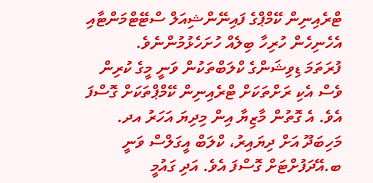ޓްރެއިނިން ކޭމްޕްގެ ފައިނޭންޝިއަލް ސްޓޭޓްމަންޓާއި އެހެނިހެން ހުރިހާ ބިލެއް ހުށަހެޅުމުންނެވެ.
ފުރަތަމަ ޑިވިޝަންގެ ކްލަބްތަކުން ވަނީ މީގެ ކުރިން ވެސް އެކި ރަށްތަކަށް ޓްރެއިނިން ކޭމްޕްތަކަށް ގޮސްފަ އެވެ. އެ ގޮތުން މާޒިޔާ އިން މިދިޔަ އަހަރު އދ. މަހިބަދޫ އަށް ދިޔައިރު، ކްލަބް އީގަލްސް ވަނީ ބ.އޭދަފުށްޓަށް ގޮސްފަ އެވެ. އަދި ގައުމީ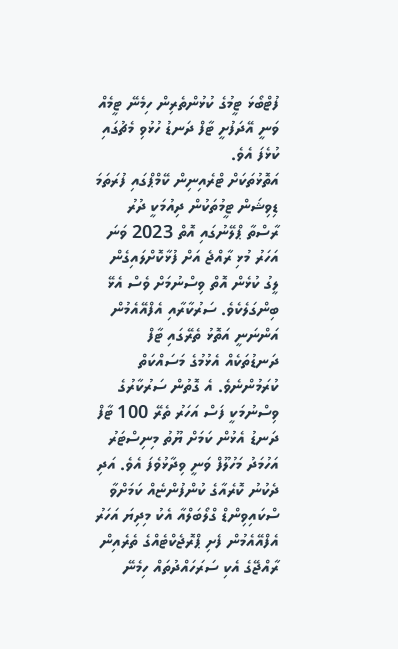ފުޓްބޯޅަ ޓީމުގެ ކުޅުންތެރިން ހިމެނޭ ޓީމެއް ވަނީ އޭދަފުށީ ޓާފް ދަނޑު ހުޅުވި މެޗުގައި ކުޅެފަ އެވެ.
އަތޮޅުތަކަށް ޓްރެއިނިން ކޭމްޕްގައި ފުރަތަމަ ޑިވިޝަން ޓީމުތަކުން ދިއުމަކީ ދުރު ރާސްތާ ޕްލޭނުގައި އޮތް 2023 ވަނަ އަހަރު މުޅި ރާއްޖެ އަށް ފުޅާކޮށްލައިގެން ލީގު ކުޅެން އޮތް ވިސްނުމަށް ވެސް އެޅޭ ބިންގަލެކެވެ. ސަރުކާރާއި އެފްއޭއެމުން އަންނަނީ އަތޮޅު ތެރޭގައި ޓާފް ދަނޑުތަކެއް އެޅުމުގެ މަސައްކަތް ކުރަމުންނެވެ. އެ ގޮތުން ސަރުކާރުގެ ވިސްނުމަކީ ފަސް އަހަރު ތެރޭ 100 ޓާފް ދަނޑު އެޅުން ކަމަށް ޔޫތު މިނިސްޓަރު އަހުމަދު މަހުލޫފް ވަނީ ވިދާޅުވެފަ އެވެ. އަދި ދެކުނު ކޮރެއާގެ ކުންފުންޏެއް ކަމަށްވާ ސްކައިވިންޑް ގްލޯބަލްއާ އެކު މިދިޔަ އަހަރު އެފްއޭއެމުން ފެށި ޕްރޮޖެކްޓެއްގެ ތެރެއިން ރާއްޖޭގެ އެކި ސަރަހައްދުތައް ހިމެނޭ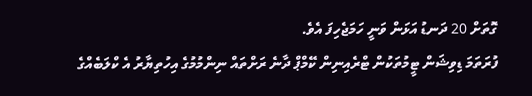ގޮތަށް 20 ދަނޑު އަޅަން ވަނީ ހަމަޖެހިފަ އެވެ.
ފުރަތަމަ ޑިވިޝަން ޓީމުތަކުން ޓްރެއިނިން ކޭމްޕް ދާނެ ރަށްތައް ނިންމުމުގެ އިހުތިޔާރު އެ ކްލަބެއްގެ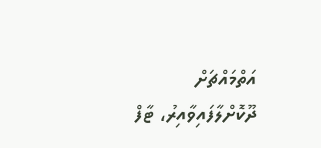އަތްމައްޗަށް ދޫކޮށްލާފައިވާއިރު، ޓާފް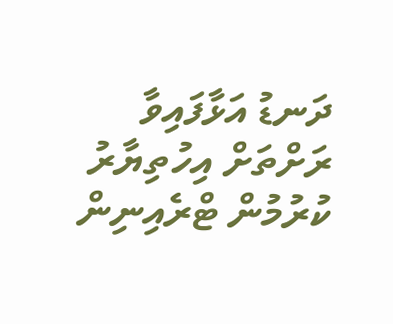ދަނޑު އަޅާފައިވާ ރަށްތަށް އިހުތިޔާރު ކުރުމުން ޓްރެއިނިން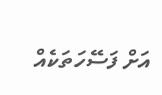އަށް ފަސޭހަތަކެއް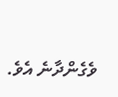ވެގެންދާނެ އެވެ.